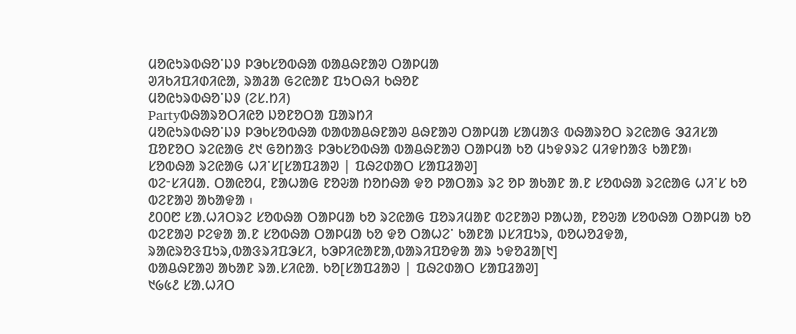ᱢᱚᱭᱩᱨᱵᱷᱚᱸᱡᱽ ᱞᱳᱠᱥᱚᱵᱷᱟ ᱵᱟᱪᱷᱱᱟᱣ ᱛᱟᱞᱢᱟ
ᱣᱤᱠᱤᱯᱤᱰᱤᱭᱟ, ᱨᱟᱲᱟ ᱜᱮᱭᱟᱱ ᱯᱩᱛᱷᱤ ᱠᱷᱚᱱ
ᱢᱚᱭᱩᱨᱵᱷᱚᱸᱡᱽ (ᱮᱥ.ᱴᱤ)
Partyᱵᱷᱟᱨᱚᱛᱤᱭᱚ ᱡᱚᱱᱚᱛᱟ ᱯᱟᱨᱴᱤ
ᱢᱚᱭᱩᱨᱵᱷᱚᱸᱡᱽ ᱞᱳᱠᱥᱚᱵᱷᱟ ᱵᱟᱵᱟᱪᱷᱱᱟᱣ ᱪᱷᱱᱟᱣ ᱛᱟᱞᱢᱟ ᱥᱟᱢᱟᱝ ᱵᱷᱟᱨᱚᱛ ᱨᱮᱭᱟᱜ ᱳᱲᱤᱥᱟ ᱯᱚᱱᱚᱛ ᱨᱮᱭᱟᱜ ᱒᱑ ᱜᱚᱴᱟᱝ ᱞᱳᱠᱥᱚᱵᱷᱟ ᱵᱟᱪᱷᱱᱟᱣ ᱛᱟᱞᱢᱟ ᱠᱚ ᱢᱩᱫᱽᱨᱮ ᱢᱤᱫᱴᱟᱝ ᱠᱟᱱᱟ᱾
ᱥᱚᱵᱷᱟ ᱨᱮᱭᱟᱜ ᱦᱤᱸᱥ[ᱥᱟᱯᱲᱟᱣ | ᱯᱷᱮᱰᱟᱛ ᱥᱟᱯᱲᱟᱣ]
ᱵᱮᱼᱥᱤᱢᱟᱹ ᱛᱟᱭᱚᱢ, ᱱᱟᱦᱟᱜ ᱱᱚᱶᱟ ᱴᱚᱴᱷᱟ ᱫᱚ ᱞᱟᱛᱟᱨ ᱨᱮ ᱚᱞ ᱟᱠᱟᱱ ᱟᱹᱱ ᱥᱚᱵᱷᱟ ᱨᱮᱭᱟᱜ ᱦᱤᱸᱥ ᱠᱚ ᱵᱮᱱᱟᱣ ᱟᱠᱟᱫᱟ ᱾
᱒᱐᱐᱘ ᱥᱟᱹᱦᱤᱛᱨᱮ ᱥᱚᱵᱷᱟ ᱛᱟᱞᱢᱟ ᱠᱚ ᱨᱮᱭᱟᱜ ᱯᱚᱨᱤᱢᱟᱱ ᱵᱮᱱᱟᱣ ᱞᱟᱦᱟ, ᱱᱚᱶᱟ ᱥᱚᱵᱷᱟ ᱛᱟᱞᱢᱟ ᱠᱚ ᱵᱮᱱᱟᱣ ᱞᱮᱫᱟ ᱟᱹᱱ ᱥᱚᱵᱷᱟ ᱛᱟᱞᱢᱟ ᱠᱚ ᱫᱚ ᱛᱟᱦᱮᱸ ᱠᱟᱱᱟ ᱡᱥᱤᱯᱩᱨ, ᱵᱚᱦᱚᱲᱫᱟ, ᱨᱟᱭᱨᱚᱝᱯᱩᱨ,ᱵᱟᱝᱨᱤᱯᱳᱥᱤ, ᱠᱳᱞᱤᱭᱟᱱᱟ,ᱵᱟᱨᱤᱯᱚᱫᱟ ᱟᱨ ᱩᱫᱚᱲᱟ[᱑]
ᱵᱟᱪᱷᱱᱟᱣ ᱟᱠᱟᱱ ᱨᱟᱹᱥᱤᱭᱟᱹ ᱠᱚ[ᱥᱟᱯᱲᱟᱣ | ᱯᱷᱮᱰᱟᱛ ᱥᱟᱯᱲᱟᱣ]
᱑᱙᱕᱒ ᱥᱟᱹᱦᱤᱛ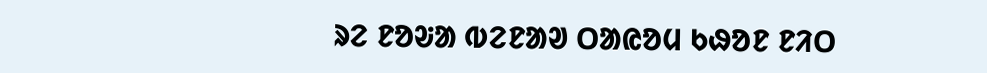ᱨᱮ ᱱᱚᱶᱟ ᱵᱮᱱᱟᱣ ᱛᱟᱭᱚᱢ ᱠᱷᱚᱱ ᱱᱤᱛ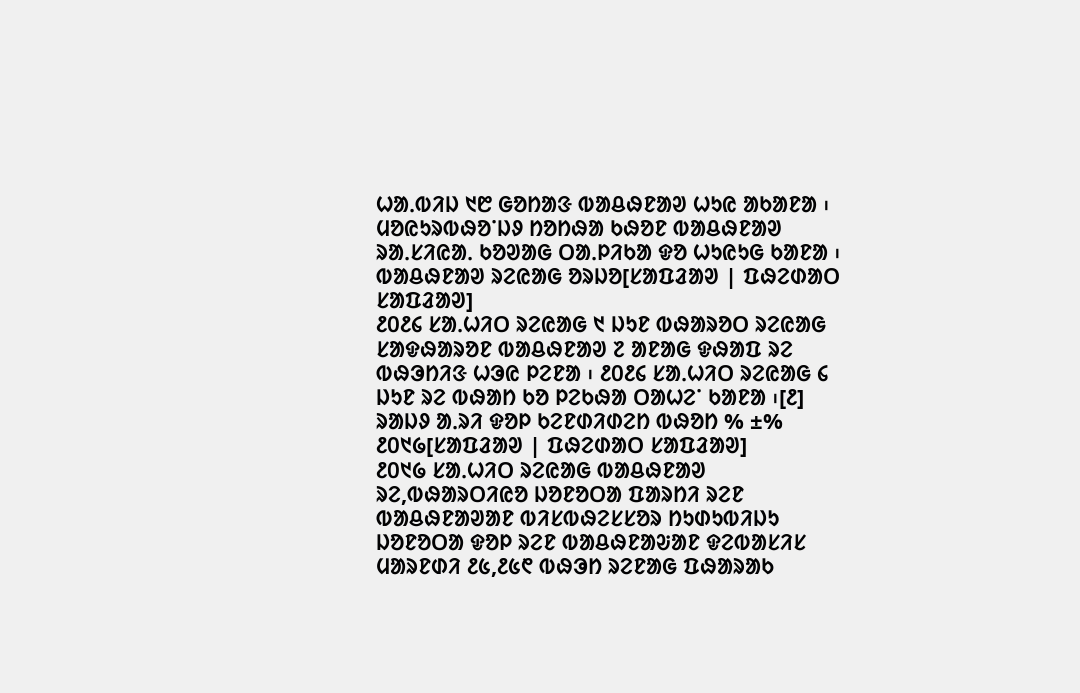ᱦᱟᱹᱵᱤᱡ ᱑᱘ ᱜᱚᱴᱟᱝ ᱵᱟᱪᱷᱱᱟᱣ ᱦᱩᱭ ᱟᱠᱟᱱᱟ ᱾
ᱢᱚᱭᱩᱨᱵᱷᱚᱸᱡᱽ ᱴᱚᱴᱷᱟ ᱠᱷᱚᱱ ᱵᱟᱪᱷᱱᱟᱣ ᱨᱟᱹᱥᱤᱭᱟᱹ ᱠᱚᱣᱟᱜ ᱛᱟᱹᱞᱤᱠᱟ ᱫᱚ ᱦᱩᱭᱩᱜ ᱠᱟᱱᱟ ᱾
ᱵᱟᱪᱷᱱᱟᱣ ᱨᱮᱭᱟᱜ ᱚᱨᱡᱚ[ᱥᱟᱯᱲᱟᱣ | ᱯᱷᱮᱰᱟᱛ ᱥᱟᱯᱲᱟᱣ]
᱒᱐᱒᱔ ᱥᱟᱹᱦᱤᱛ ᱨᱮᱭᱟᱜ ᱑ ᱡᱩᱱ ᱵᱷᱟᱨᱚᱛ ᱨᱮᱭᱟᱜ ᱥᱟᱫᱷᱟᱨᱚᱱ ᱵᱟᱪᱷᱱᱟᱣ ᱗ ᱟᱱᱟᱜ ᱫᱷᱟᱯ ᱨᱮ ᱵᱷᱳᱴᱤᱝ ᱦᱳᱭ ᱞᱮᱱᱟ ᱾ ᱒᱐᱒᱔ ᱥᱟᱹᱦᱤᱛ ᱨᱮᱭᱟᱜ ᱔ ᱡᱩᱱ ᱨᱮ ᱵᱷᱟᱴ ᱠᱚ ᱞᱮᱠᱷᱟ ᱛᱟᱦᱮᱸ ᱠᱟᱱᱟ ᱾[᱒]
ᱨᱟᱡᱽ ᱟᱹᱨᱤ ᱫᱚᱞ ᱠᱮᱱᱰᱤᱰᱮᱴ ᱵᱷᱚᱴ % ±%
᱒᱐᱑᱙[ᱥᱟᱯᱲᱟᱣ | ᱯᱷᱮᱰᱟᱛ ᱥᱟᱯᱲᱟᱣ]
᱒᱐᱑᱙ ᱥᱟᱹᱦᱤᱛ ᱨᱮᱭᱟᱜ ᱵᱟᱪᱷᱱᱟᱣ ᱨᱮ,ᱵᱷᱟᱨᱛᱤᱭᱚ ᱡᱚᱱᱚᱛᱟ ᱯᱟᱨᱴᱤ ᱨᱮᱱ ᱵᱟᱪᱷᱱᱟᱣᱟᱱ ᱵᱤᱥᱵᱷᱮᱥᱥᱚᱨ ᱴᱩᱰᱩᱵᱤᱡᱩ ᱡᱚᱱᱚᱛᱟ ᱫᱚᱞ ᱨᱮᱱ ᱵᱟᱪᱷᱱᱟᱶᱟᱱ ᱫᱮᱵᱟᱥᱤᱥ ᱢᱟᱨᱱᱰᱤ ᱒᱕,᱒᱕᱖ ᱵᱷᱳᱴ ᱨᱮᱱᱟᱜ ᱯᱷᱟᱨᱟᱠ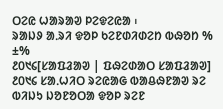ᱛᱮᱭ ᱦᱟᱨᱟᱣ ᱞᱮᱫᱮᱭᱟ ᱾
ᱨᱟᱡᱽ ᱟᱹᱨᱤ ᱫᱚᱞ ᱠᱮᱱᱰᱤᱰᱮᱴ ᱵᱷᱚᱴ % ±%
᱒᱐᱑᱔[ᱥᱟᱯᱲᱟᱣ | ᱯᱷᱮᱰᱟᱛ ᱥᱟᱯᱲᱟᱣ]
᱒᱐᱑᱔ ᱥᱟᱹᱦᱤᱛ ᱨᱮᱭᱟᱜ ᱵᱟᱪᱷᱱᱟᱣ ᱨᱮ ᱵᱤᱡᱩ ᱡᱚᱱᱚᱛᱟ ᱫᱚᱞ ᱨᱮᱱ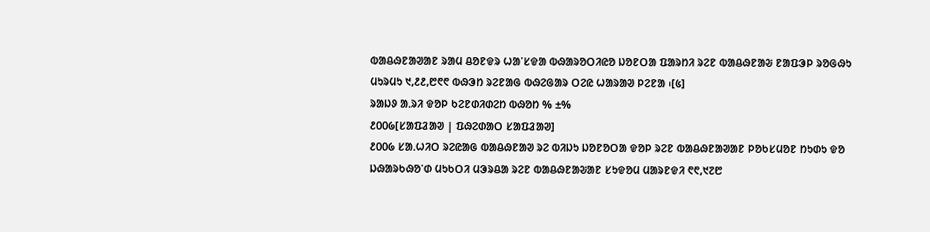ᱵᱟᱪᱷᱱᱟᱣᱟᱱ ᱨᱟᱢ ᱪᱚᱱᱫᱨ ᱦᱟᱸᱥᱫᱟ ᱵᱷᱟᱨᱚᱛᱤᱭᱚ ᱡᱚᱱᱛᱟ ᱯᱟᱨᱴᱤ ᱨᱮᱱ ᱵᱟᱪᱷᱱᱟᱶ ᱱᱟᱯᱳᱞ ᱨᱚᱜᱷᱩ ᱢᱩᱨᱢᱩ ᱑,᱒᱒,᱘᱖᱖ ᱵᱷᱳᱴ ᱨᱮᱱᱟᱜ ᱵᱷᱮᱜᱟᱨ ᱛᱮᱭ ᱦᱟᱨᱟᱣ ᱞᱮᱱᱟ ᱾[᱕]
ᱨᱟᱡᱽ ᱟᱹᱨᱤ ᱫᱚᱞ ᱠᱮᱱᱰᱤᱰᱮᱴ ᱵᱷᱚᱴ % ±%
᱒᱐᱐᱙[ᱥᱟᱯᱲᱟᱣ | ᱯᱷᱮᱰᱟᱛ ᱥᱟᱯᱲᱟᱣ]
᱒᱐᱐᱙ ᱥᱟᱹᱦᱤᱛ ᱨᱮᱭᱟᱜ ᱵᱟᱪᱷᱱᱟᱣ ᱨᱮ ᱵᱤᱡᱩ ᱡᱚᱱᱚᱛᱟ ᱫᱚᱞ ᱨᱮᱱ ᱵᱟᱪᱷᱱᱟᱣᱟᱱ ᱞᱚᱠᱥᱢᱚᱱ ᱴᱩᱰᱩ ᱫᱚ ᱡᱷᱟᱨᱠᱷᱚᱸᱰ ᱢᱩᱠᱛᱤ ᱢᱳᱨᱪᱟ ᱨᱮᱱ ᱵᱟᱪᱷᱱᱟᱶᱟᱱ ᱥᱩᱫᱚᱢ ᱢᱟᱨᱱᱫᱤ ᱖᱖,᱑᱗᱘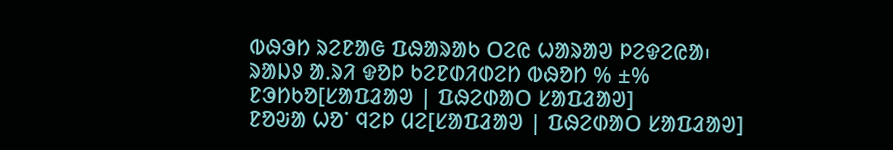ᱵᱷᱳᱴ ᱨᱮᱱᱟᱜ ᱯᱷᱟᱨᱟᱠ ᱛᱮᱭ ᱦᱟᱨᱟᱣ ᱞᱮᱫᱮᱭᱟ᱾
ᱨᱟᱡᱽ ᱟᱹᱨᱤ ᱫᱚᱞ ᱠᱮᱱᱰᱤᱰᱮᱴ ᱵᱷᱚᱴ % ±%
ᱱᱳᱴᱠᱚ[ᱥᱟᱯᱲᱟᱣ | ᱯᱷᱮᱰᱟᱛ ᱥᱟᱯᱲᱟᱣ]
ᱱᱚᱶᱟ ᱦᱚᱸ ᱧᱮᱞ ᱢᱮ[ᱥᱟᱯᱲᱟᱣ | ᱯᱷᱮᱰᱟᱛ ᱥᱟᱯᱲᱟᱣ]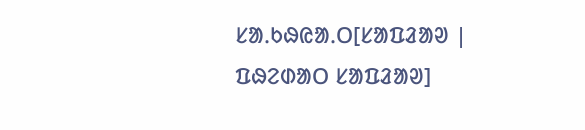ᱥᱟᱹᱠᱷᱭᱟᱹᱛ[ᱥᱟᱯᱲᱟᱣ | ᱯᱷᱮᱰᱟᱛ ᱥᱟᱯᱲᱟᱣ]